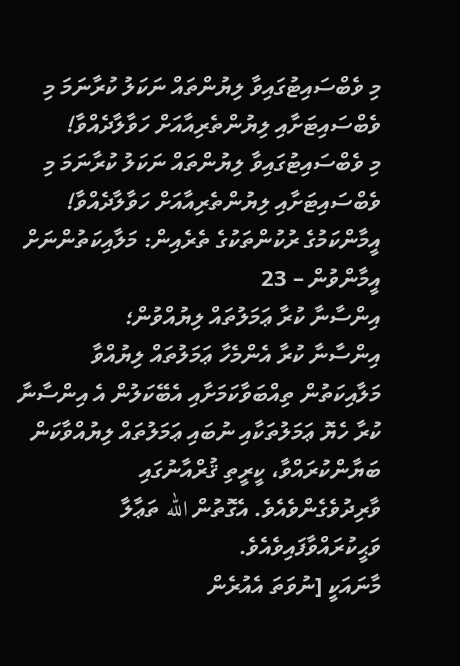މި ވެބްސައިޓުގައިވާ ލިޔުންތައް ނަކަލު ކުރާނަމަ މި ވެބްސައިޓަށާއި ލިޔުންތެރިއާއަށް ހަވާލާދެއްވާ!
މި ވެބްސައިޓުގައިވާ ލިޔުންތައް ނަކަލު ކުރާނަމަ މި ވެބްސައިޓަށާއި ލިޔުންތެރިއާއަށް ހަވާލާދެއްވާ!
އީމާންކަމުގެ ރުކުންތަކުގެ ތެރެއިން: މަލާއިކަތުންނަށް އީމާންވުން – 23
އިންސާނާ ކުރާ ޢަމަލުތައް ލިޔުއްވުން؛
އިންސާނާ ކުރާ އެންމެހާ ޢަމަލުތައް ލިޔުއްވާ މަލާއިކަތުން ތިއްބަވާކަމަށާއި އެބޭކަލުން އެ އިންސާނާ ކުރާ ހެޔޮ ޢަމަލުތަކާއި ނުބައި ޢަމަލުތައް ލިޔުއްވާކަން ބަޔާންކުރައްވާ، ކީރީތި ޤުރްއާނުގައި ވާރިދުވެގެންވެއެވެ. އެގޮތުން الله ތަޢާލާ ވަޙީކުރައްވާފައިވެއެވެ.
މާނައަކީ [ނުވަތަ އެއުރެން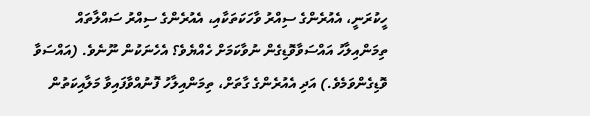ހީކުރަނީ، އެއުރެންގެ ސިއްރު ވާހަކަތަކާއި، އެއުރެންގެ ސިއްރު ސައްލާތައް ތިމަންއިލާހު އައްސަވާވޮޑިގެން ނުވާކަމަށް ހެއްޔެވެ؟ އެހެނަކުން ނޫނެވެ. (އައްސަވާ ވޮޑިގެންވަމެވެ.) އަދި އެއުރެންގެ ގާތަށް، ތިމަންއިލާހު ފޮނުއްވާފައިވާ މަލާއިކަތުން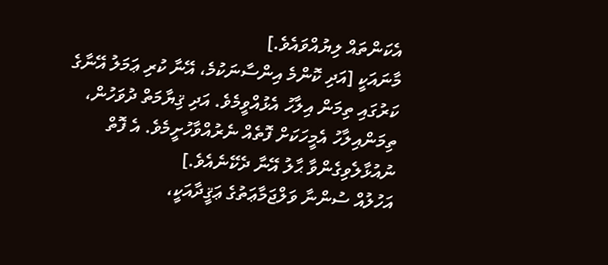އެކަންތައް ލިޔުއްވައެވެ.]
މާނައަކީ [އަދި ކޮންމެ އިންސާނަކުމެ، އޭނާ ކުރި ޢަމަލު އޭނާގެ ކަރުގައި ތިމަން އިލާހު އެޅުއްވީމެވެ. އަދި ޤިޔާމަތް ދުވަހުން، ތިމަންއިލާހު އެމީހަކަށް ފޮތެއް ނެރުއްވާހުށީމެވެ. އެ ފޮތް ނުއުޅާލެވިގެންވާ ޙާލު އޭނާ ދެކޭނެއެވެ.]
އަހުލުއް ސުންނާ ވަލްޖަމާޢަތުގެ ޢަޤީދާއަކީ،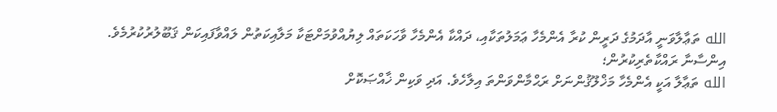الله ތަޢާލާވަނީ އާދަމުގެ ދަރީން ކުރާ އެންމެހާ ޢަމަލުތަކާއި، ދައްކާ އެންމެހާ ވާހަކަތައް ލިޔުއްވުމަށްޓަކާ މަލާއިކަތުން ލައްވާފައިކަން ޤަބޫލުރުކުރުމެވެ.
އިންސާނާ ރައްކާތެރިކުރުން؛
الله ތަޢާލާ އަކީ އެންމެހާ މަޚްލޫޤުންނަށް ރަޙްމާންވަންތަ އިލާހެވެ. އަދި ވަކިން ޚާއްޞަކޮށް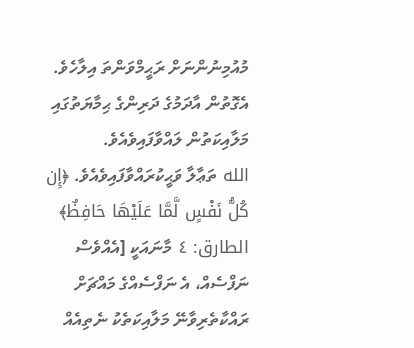މުއުމިނުންނަށް ރަޙީމްވަންތަ އިލާހެވެ. އެގޮތުން އާދަމުގެ ދަރިންގެ ޙިމާޔަތުގައި މަލާއިކަތުން ލައްވާފައިވެއެވެ.
الله ތަޢާލާ ވަޙީކުރައްވާފައިވެއެވެ. ﴿إِن كُلُّ نَفْسٍ لَّمَّا عَلَيْهَا حَافِظٌ﴾ الطارق: ٤ މާނައަކީ [އެއްވެސް ނަފްސެއް، އެ ނަފްސެއްގެ މައްޗަށް ރައްކާތެރިވާނޭ މަލާއިކަތެކު ނެތިއެއް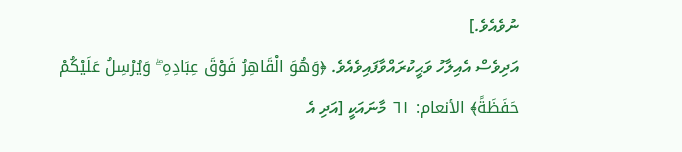ނުވެއެވެ.]
އަދިވެސް އެއިލާހު ވަޙީކުރައްވާފައިވެއެވެ. ﴿وَهُوَ الْقَاهِرُ فَوْقَ عِبَادِهِ ۖ وَيُرْسِلُ عَلَيْكُمْ حَفَظَةً﴾ الأنعام: ٦١ މާނައަކީ [އަދި އެ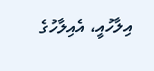އިލާހުއީ، އެއިލާހުގެ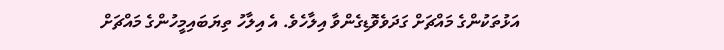އަޅުތަކުންގެ މައްޗަށް ގަދަވެވޮޑިގެންވާ އިލާހެވެ. އެ އިލާހު ތިޔަބައިމީހުންގެ މައްޗަށް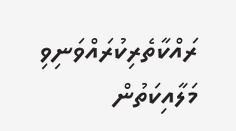ރައްކާތެރިކުރައްވަނިވި މަލާއިކަތުން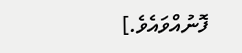ފޮނުއްވައެވެ.]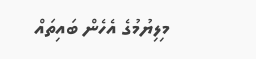މިލިޔުމުގެ އެހެން ބައިތައް